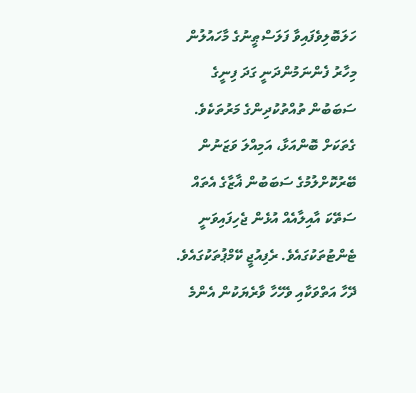ހަލަބޮލިވެފައިވާ ފަލަސްޠީނުގެ މާހައުލުން މިހާރު ފެންނަމުންދަނީ ގަދަ ފިނީގެ ސަބަބުން ތުއްތުކުދިންގެ މަރުތަކެވެ. ގެތަކަށް ބޮންއަޅާ، އަމިއްލަ ވަޒަނުން ބޭރުކޮށްލުމުގެ ސަބަބުން ޣާޒާގެ އެތައް ސަތޭކަ އާއިލާއެއް އުޅެން ޖެހިފައިވަނީ ޓެންޓުތަކުގައެވެ. ރެފިއުޖީ ކޭމްޕުތަކުގައެވެ. ދޭހާ އަތްވަކާއި ވެހޭހާ ވާރެޔަކުން އެންމެ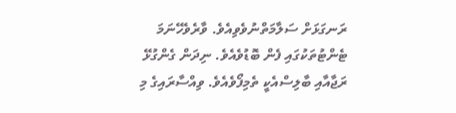ރަނގަޅަށް ސަލާމަތްނުވެވިއެވެ. ވާރެވެހޭނަމަ ޓެންޓުތަކުގައި ފެން ބޮޑުވެއެވެ. ނިދަން ގެންގުޅޭ ރަޖާއާއި ބާލިސްއެކީ ތެމިފޯވެއެވެ. ވިއްސާރައިގެ މި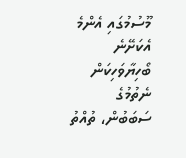މޫސުމުގައި އެންމެ އެކަށޭނެ ބޯހިޔާވަހިކަން ނެތުމުގެ ސަބަބުން، ތުއްތު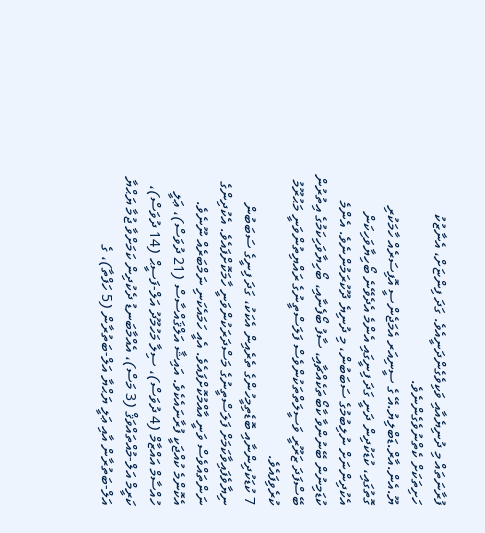ފުރާނަތައް މި ދުނިޔެއާއި ވަކިވެގެންދަނީއެވެ. ގަދަ ފިންޏަށް، އެނާޒުކު ހަށިތަކަށް ކެތްނުވެގެންނެވެ.
ޔޫ.އެން.އާރް.ޑަބްލިޔު.އޭ ގެ ސީނިއަރ އެމަޖެންސީ އޮފިސަރެއް ހާމަކުރި ގޮތުގައި، ކުޑަކުދިން ދަނީ ގަދަ ފިނީގައި އެންމެ އެދެވޭނެ ބޯހިޔާވަހިކަން އެކުދިންނަށް ނުލިބުމުގެ ސަބަބުން، މި ދުނިޔެ ދޫކުރަމުންނެވެ. އެންމެ ކުޑަމިނުން ބޭނުންވާ ކާބޯތަކެއްޗާއި، ސާފު ބޯފެނާއި، ބޯހިޔާވަހިކަމުގެ އިތުރުން ބޭސްފަދަ ޒަރޫރީ ވަސީލަތްތަކުންވެސް ފަލަސްތީނުގެ ރައްޔިތުންވަނީ މަޙުރޫމު ކުރެވިފައެވެ.
7 ކުޑަކުދިންނާއި ބޮޑެތިމީހުންގެ ތެރެއިން އެކަކު، ގަދަ ފިނީގެ ސަބަބުން ނިޔާވެފައިވާކަމަށް ފަލަސްތީނުގެ މަސްދަރަކުންވަނީ ހާމަކޮށްފައެވެ. އެކުދިންގެ ނަންތައްވެސް ވަނީ އާއްމުކޮށްފައެވެ. އެއީ ހަމައެކަނި ނަމްބަރެއް ނޫނެވެ. އެކޮންމެ ކުއްޖަކީ ފުރާނައެކެވެ. އައިޝާ އަލްޤައްސާސް (21 ދުވަސް)، ޢަލީ ހުއްސާމް އައްޒާމް (4 ދުވަސް)، ސިލާ މަހުމޫދު އަލް-ފަސީޙް (14 ދުވަސް)، ކަރީމް އަލް-މުއްތައްވަޤް (3 މަސް)، އެއްމާބަނޑު ދެކުދިން ކަމަށްވާ ޖުމާ ޔަޙްޔާ އަލް-ބަތުރާން އާއި ޢަލީ ޔަޙްޔާ އަލް-ބަތުރާން (5 ހަފްތާ)، ގެ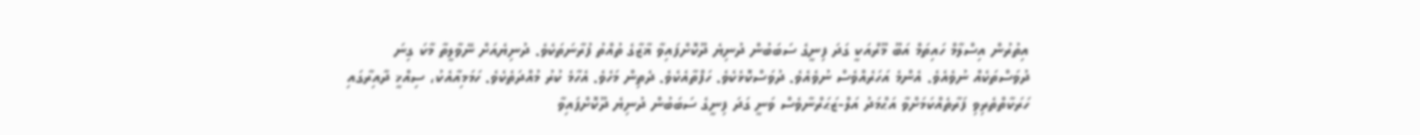އިތުރުން އިސްލާމް ހައިތަމް އަބޫ މޫރްއަކީ ގަދަ ފިނީގެ ސަބަބުން ދުނިޔެ ދޫކޮށްފައިވާ ޣާޒާގެ ތުއްތު ފުރާނަތަކެވެ. ދުނިޔެއަށް ނޭވާލީތާ މާކަ ގިނަ ދުވަސްތަކެއް ނުވެއެވެ. އެންމެ އަހަރެއްވެސް ނުވެއެވެ. ދުވަސްކޮޅެކެވެ. ހަފްތާއެކެވެ. ދެތިން މަހެވެ. އެހާމެ ކުރު މުއްދަތެކެވެ. ހަމަމިއާއެކު، ސިއްޚީ ދާއިރާގައި ހަރަކާތްތެރިވި ފަރާތެއްކަމަށްވާ އަޙްމަދު އަލް-ޒަޙަރްނާވެސް ވަނީ ގަދަ ފިނީގެ ސަބަބުން ދުނިޔެ ދޫކޮށްފައިވާ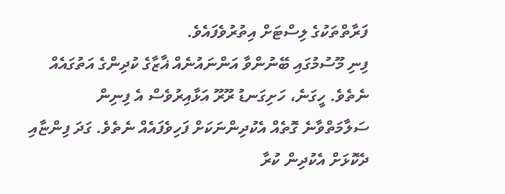ފަރާތްތަކުގެ ލިސްޓަށް އިތުރުވެފައެވެ.
ފިނި މޫސުމުގައި ބޭނުންވާ އަންނައުނެއް ޣާޒާގެ ކުދިންގެ އަތުގައެއް ނެތެވެ. ހީގަނެ، ހަށިގަނޑު ރޫރޫ އަޅާއިރުވެސް އެ ފިނިން ސަލާމަތްވާނެ ގޮތެއް އެކުދިންނަކަށް ފަހިވެފައެއް ނެތެވެ. ގަދަ ފިންޏާއި ދެކޮޅަށް އެކުދިން ކުރާ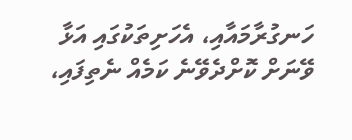ހަނގުރާމައާއި، އެހަށިތަކުގައި އަޅާ ވޭނަށް ކޮށްދެވޭނެ ކަމެއް ނެތިފައި،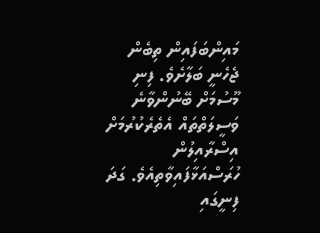މައިންބަފައިން ތިބެން ޖެހެނީ ބަލާށެވެ. ފިނި މޫސުމަށް ބޭނުންވާނެ ވަސީލަތްތައް އެތެރެކުރުމަށް އިސްރާއިލުން ހުރަސްއަޅާފައިވާތިއެވެ. ގަދަ ފިނީގައި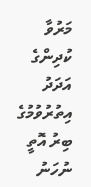މަރުވާ ކުދިންގެ އަދަދު އިތުރުވުމުގެ ބިރު އޮތީ ނުހަނު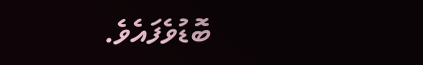ބޮޑުވެފައެވެ.